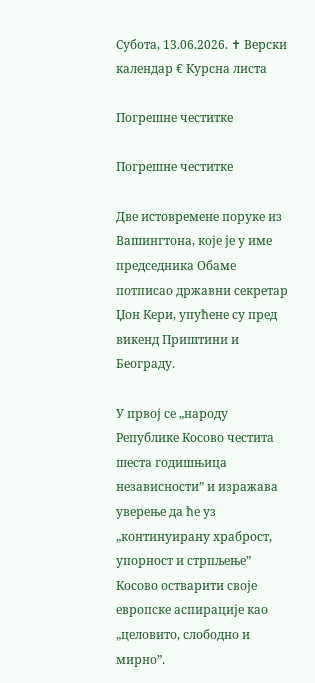Субота, 13.06.2026. ✝ Верски календар € Курсна листа

Погрешне честитке

Погрешне честитке

Две истовремене поруке из Вашингтона, које је у име председника Обаме потписао државни секретар Џон Кери, упућене су пред викенд Приштини и Београду.

У првој се „народу Републике Косово честита шеста годишњица независности” и изражава уверење да ће уз „континуирану храброст, упорност и стрпљење” Косово остварити своје европске аспирације као „целовито, слободно и мирно”.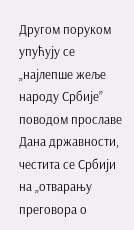Другом поруком упућују се „најлепше жеље народу Србије” поводом прославе Дана државности, честита се Србији на „отварању преговора о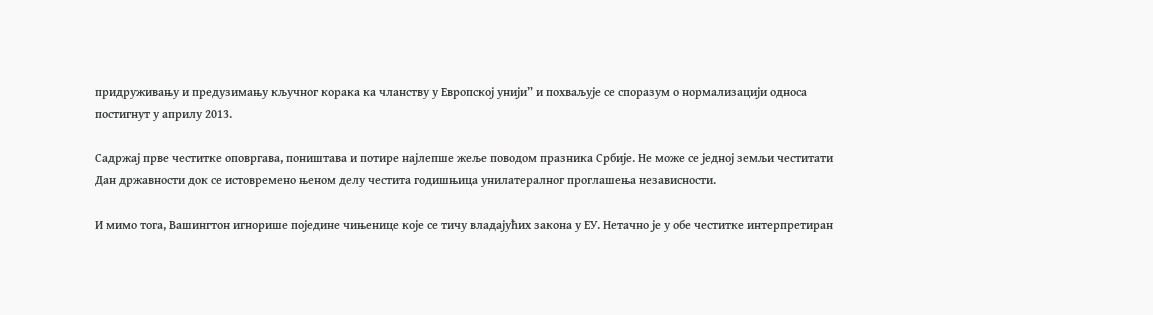придруживању и предузимању кључног корака ка чланству у Европској унији” и похваљује се споразум о нормализацији односа постигнут у априлу 2013.

Садржај прве честитке оповргава, поништава и потире најлепше жеље поводом празника Србије. Не може се једној земљи честитати Дан државности док се истовремено њеном делу честита годишњица унилатералног проглашења независности.

И мимо тога, Вашингтон игнорише поједине чињенице које се тичу владајућих закона у ЕУ. Нетачно је у обе честитке интерпретиран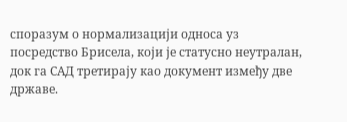споразум о нормализацији односа уз посредство Брисела, који је статусно неутралан, док га САД третирају као документ између две државе.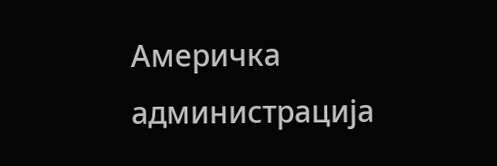Америчка администрација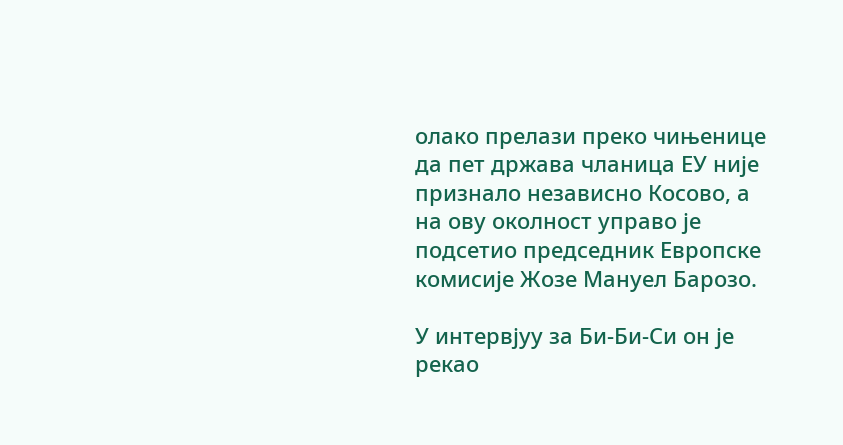олако прелази преко чињенице да пет држава чланица ЕУ није признало независно Косово, а на ову околност управо је подсетио председник Европске комисије Жозе Мануел Барозо.

У интервјуу за Би-Би-Си он је рекао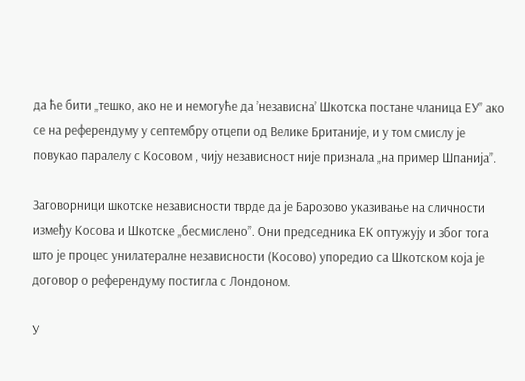да ће бити „тешко, ако не и немогуће да ’независна’ Шкотска постане чланица ЕУ” ако се на референдуму у септембру отцепи од Велике Британије, и у том смислу је повукао паралелу с Косовом , чију независност није признала „на пример Шпанија”.

Заговорници шкотске независности тврде да је Барозово указивање на сличности између Косова и Шкотске „бесмислено”. Они председника ЕК оптужују и због тога што је процес унилатералне независности (Косово) упоредио са Шкотском која је договор о референдуму постигла с Лондоном.

У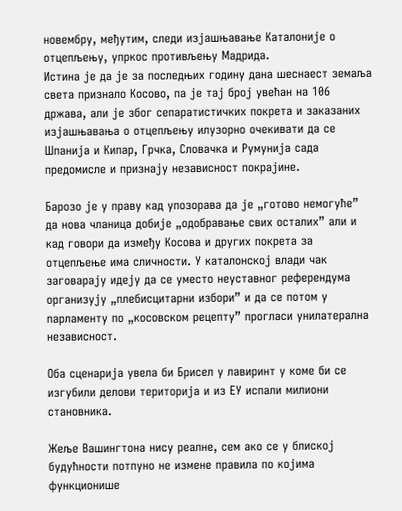новембру, међутим, следи изјашњавање Каталоније о отцепљењу, упркос противљењу Мадрида.
Истина је да је за последњих годину дана шеснаест земаља света признало Косово, па је тај број увећан на 106 држава, али је због сепаратистичких покрета и заказаних изјашњавања о отцепљењу илузорно очекивати да се Шпанија и Кипар, Грчка, Словачка и Румунија сада предомисле и признају независност покрајине.

Барозо је у праву кад упозорава да је „готово немогуће” да нова чланица добије „одобравање свих осталих” али и кад говори да између Косова и других покрета за отцепљење има сличности. У каталонској влади чак заговарају идеју да се уместо неуставног референдума организују „плебисцитарни избори” и да се потом у парламенту по „косовском рецепту” прогласи унилатерална независност.

Оба сценарија увела би Брисел у лавиринт у коме би се изгубили делови територија и из ЕУ испали милиони становника.

Жеље Вашингтона нису реалне, сем ако се у блиској будућности потпуно не измене правила по којима функционише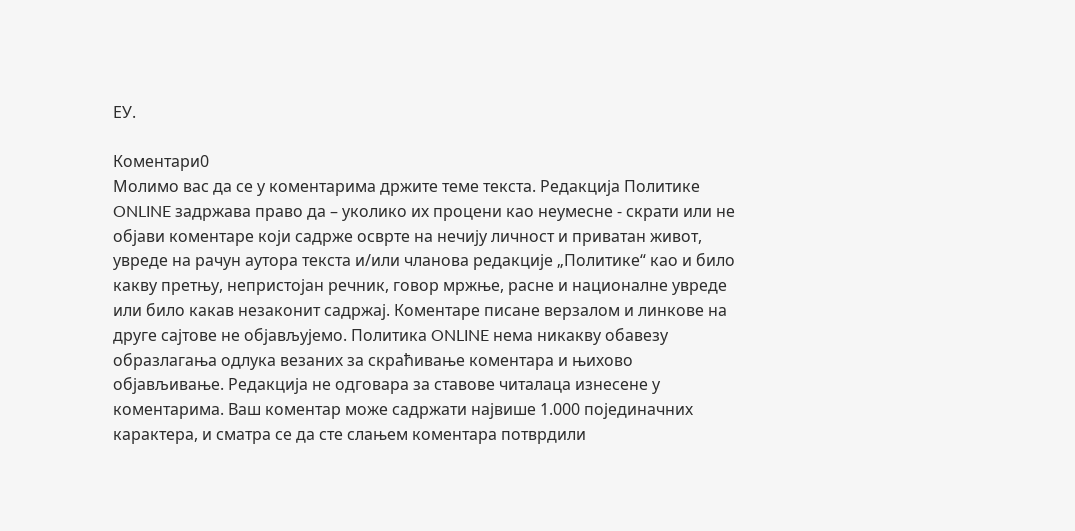ЕУ.

Коментари0
Молимо вас да се у коментарима држите теме текста. Редакција Политике ONLINE задржава право да – уколико их процени као неумесне - скрати или не објави коментаре који садрже осврте на нечију личност и приватан живот, увреде на рачун аутора текста и/или чланова редакције „Политике“ као и било какву претњу, непристојан речник, говор мржње, расне и националне увреде или било какав незаконит садржај. Коментаре писане верзалом и линкове на друге сајтове не објављујемо. Политика ONLINE нема никакву обавезу образлагања одлука везаних за скраћивање коментара и њихово објављивање. Редакција не одговара за ставове читалаца изнесене у коментарима. Ваш коментар може садржати највише 1.000 појединачних карактера, и сматра се да сте слањем коментара потврдили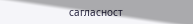сагласност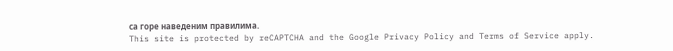са горе наведеним правилима.
This site is protected by reCAPTCHA and the Google Privacy Policy and Terms of Service apply.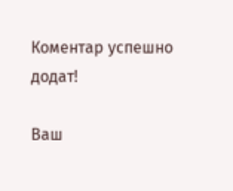Комeнтар успeшно додат!

Ваш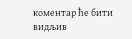комeнтар ћe бити видљив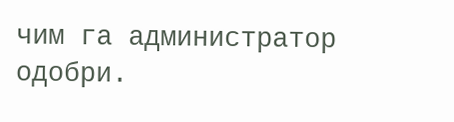чим га администратор одобри.